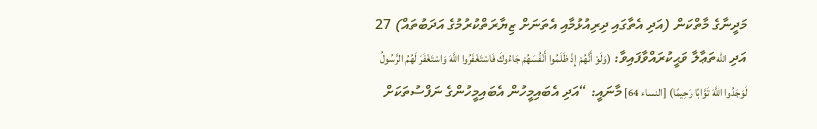މަދީނާގެ މާތްކަން (އަދި އެތާގައި ދިރިއުޅުމާއި އެތަނަށް ޒިޔާރަތްކުރުމުގެ އަދަބުތައް) 27
އަދި اللهތަޢާލާ ވަޙީކުރައްވާފައިވާ: (وَلَوْ أَنَّهُمْ إِذْ ظَلَمُوا أَنْفُسَهُمْ جَاءُوكَ فَاسْتَغْفَرُوا اللَّهَ وَاسْتَغْفَرَ لَهُمُ الرَّسُولُ لَوَجَدُوا اللَّهَ تَوَّابًا رَحِيمًا) [النساء 64] މާނައީ: “އަދި އެބައިމީހުން އެބައިމީހުންގެ ނަފްސުތަކަށް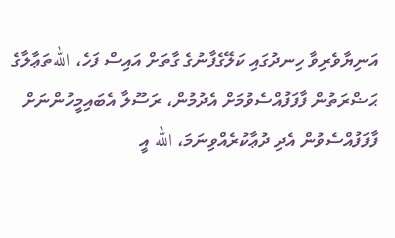އަނިޔާވެރިވާ ހިނދުގައި ކަލޭގެފާނުގެ ގާތަށް އައިސް ފަހެ، اللهތަޢާލާގެ ޙަޟްރަތުން ފާފަފުއްސެވުމަށް އެދުމުން، ރަސޫލާ އެބައިމީހުންނަށް ފާފަފުއްސެވުން އެދި ދުޢާކުރެއްވިނަމަ، الله އީ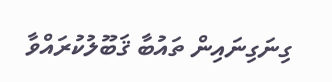ގިނަގިނައިން ތައުބާ ޤަބޫލުކުރައްވާ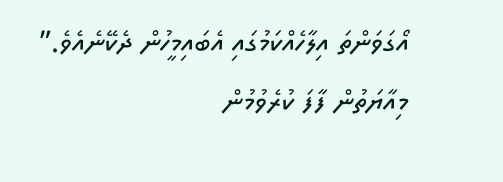އޯގަވަންތަ އިލާހެއްކަމުގައި އެބައިމީހުން ދެކޭނެއެވެ.” މިއާޔަތުން ފާފަ ކުރެވުމުން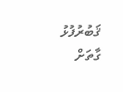ޤަބުރުފުޅު ގާތަށް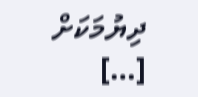ދިޔުމަކަށް […]